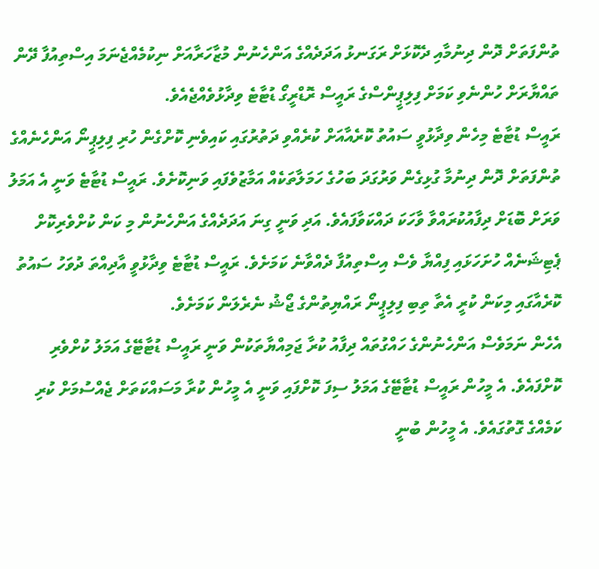ތުންފަތަށް ދޮން ދިނުމާއި ދެކޮޅަށް ރަގަނޅު އަދަދެއްގެ އަންހެނުން މުޒާހަރާއަށް ނިކުމެއްޖެނަމަ އިސްތިއުފާ ދޭން ތައްޔާރަށް ހުންނެވި ކަމަށް ފިލިޕީންސްގެ ރައީސް ރޮޑްރީގޯ ޑުޓާޓެ ވިދާޅުވެއްޖެއެވެ.
ރައީސް ޑުޓާޓެ މިހެން ވިދާޅުވީ ސައުތު ކޮރެއާއަށް ކުރެއްވި ދަތުރުގައި ކައިވެނި ކޮށްގެން ހުރި ފިލިޕީނޯ އަންހެނެއްގެ ތުންފަތަށް ދޮން ދިނުމާ ގުޅިގެން ވަރުގަދަ ބަހުގެ ހަމަލާތަކެއް އަމާޒުވެފައި ވަނިކޮށެވެ. ރައީސް ޑުޓާޓެ ވަނީ އެ އަމަލު ވަރަށް ބޮޑަށް ދިފާއުކުރައްވާ ވާހަކަ ދައްކަވާފައެވެ. އަދި ވަނީ ގިނަ އަދަދެއްގެ އަންހެނުން މި ކަން ކުށްވެރިކޮށް ޕެޓިޝަނެއް ހުށަހަޅައި ފިއްޔާ ވެސް އިސްތިއުފާ ދެއްވާނެ ކަމަށެވެ. ރައީސް ޑުޓާޓެ ވިދާޅުވީ އާދިއްތަ ދުވަހު ސައުތު ކޮރެއާގައި މިކަން ކުރީ އެތާ ތިބި ފިލިޕީނޯ ރައްޔިތުންގެ ޖޯޝު ނެރެލަން ކަމަށެވެ.
އެހެން ނަމަވެސް އަންހެނުންގެ ހައްގުތައް ދިފާއު ކުރާ ޖަމިއްޔާތަކުން ވަނީ ރައީސް ޑުޓާޓޭގެ އަމަލު ކުށްވެރި ކޮށްފައެވެ. އެ މީހުން ރައީސް ޑުޓާޓޭގެ އަމަލު ސިފަ ކޮށްފައި ވަނީ އެ މީހުން ކުރާ މަސައްކަތަށް ޖެއްސުމަށް ކުރި ކަމެއްގެ ގޮތުގައެވެ. އެ މީހުން ބުނީ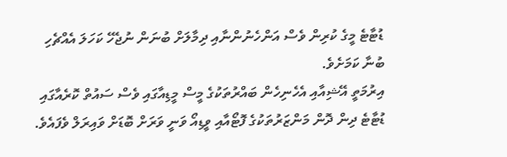ޑުޓާޓެ މީގެ ކުރިން ވެސް އަންހެނުންނާއި ދިމާލަށް ބުނަން ނުޖެހޭ ކަހަލަ އެއްޗެހި ބުނާ ކަމަށެވެ.
އިރުމަތީ އޭޝިއާއި އެހެނިހެން ބައްރުތަކުގެ މީސް މީޑިއާގައި ވެސް ސައުތް ކޮރެއާގައި ޑުޓާޓެ ދިން ދޮން މަންޒަރުތަކުގެ ފޮޓޯއާއި ވީޑިއޯ ވަނީ ވަރަށް ބޮޑަށް ވައިރަލް ވެފައެވެ.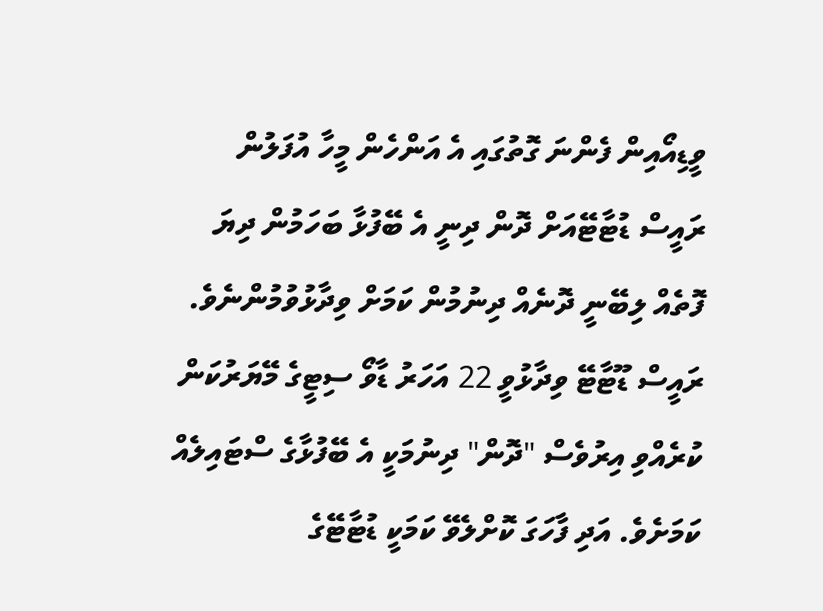ވީޑިއޯއިން ފެންނަ ގޮތުގައި އެ އަންހެން މީހާ އުފަލުން ރައީސް ޑުޓާޓޭއަށް ދޮން ދިނީ އެ ބޭފުޅާ ބަހަމުން ދިޔަ ފޮތެއް ލިބޭނީ ދޮނެއް ދިނުމުން ކަމަށް ވިދާޅުވުމުންނެވެ.
ރައީސް ޑޫޓާޓޭ ވިދާޅުވީ 22 އަހަރު ޑާވޯ ސިޓީގެ މޭޔަރުކަން ކުރެއްވި އިރުވެސް "ދޮން" ދިނުމަކީ އެ ބޭފުޅާގެ ސްޓައިލެއް ކަމަށެވެ. އަދި ފާހަގަ ކޮށްލެވޭ ކަމަކީ ޑުޓާޓޭގެ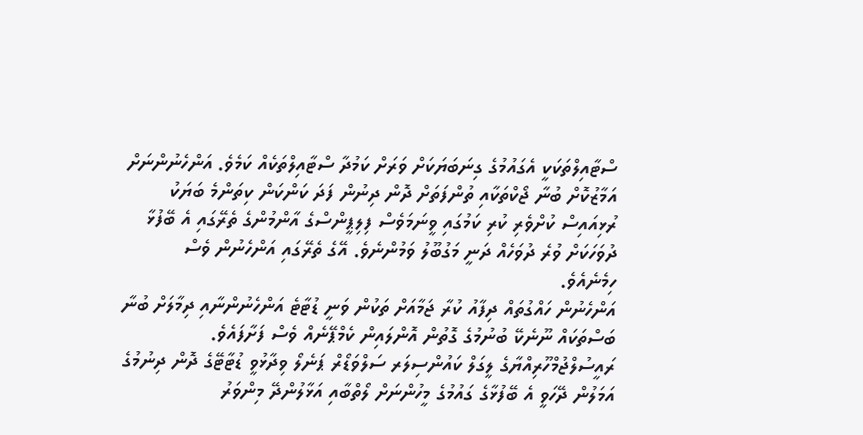ސްޓާއިލްތަކަކީ އެގައުމުގެ ގިނަބަޔަކަށް ވަރަށް ކަމުދާ ސްޓާއިލްތަކެއް ކަމެވެ. އަންހެނުންނަށް އަމާޒުކޮށް ބުނާ ޖޯކްތަކާއި ތުންފަތަށް ދޮން ދިނުން ފަދަ ކަންކަން ކިތަންމެ ބަޔަކު ރުޅިއައިސް ކުށްވެރި ކުރި ކަމުގައި ވީނަމަވެސް ފިލިޕީންސްގެ އާންމުންގެ ތެރޭގައި އެ ބޭފުޅާ ދުވަހަކަށް ވުރެ ދުވަހެއް ދަނީ މަގުބޫލު ވަމުންނެވެ. އޭގެ ތެރޭގައި އަންހެނުން ވެސް ހިމެނެއެވެ.
އަންހެނުން ހައްގުތައް ދިފާއު ކުރާ ޖަމާއަށް ތަކުން ވަނީ ޑުޓާޓެ އަންހެނުންނާއި ދިމާލަށް ބުނާ ބަސްތަކައް ނޫނެކޭ ބުނުމުގެ ގޮތުން އޮންލައިން ކެމްޕޭނެއް ވެސް ފަށާފައެވެ.
ރައީސުލްޖުމްހޫރިއްޔާގެ ލީގަލް ކައުންސިލަރ ސަލްވަޑޯރް ޕަނެލޯ ވިދާޅުވީ ޑުޓާޓޭގެ ދޮން ދިނުމުގެ އަމަލުން ދޭހަވީ އެ ބޭފުޅާގެ ގައުމުގެ މީހުންނަށް ލޯތްބާއި އަޅާލުންދޭ މިންވަރު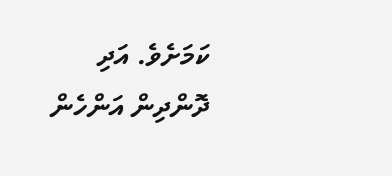ކަމަށެވެ. އަދި ދޮންދިން އަންހެން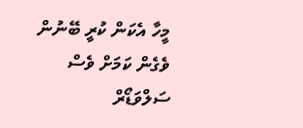މީހާ އެކަން ކުރީ ބޭނުން ވެގެން ކަމަށް ވެސް ސަލްވަޑޯރް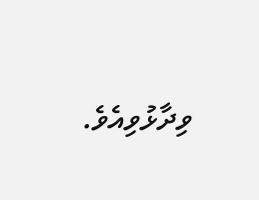ވިދާޅުވިއެވެ.